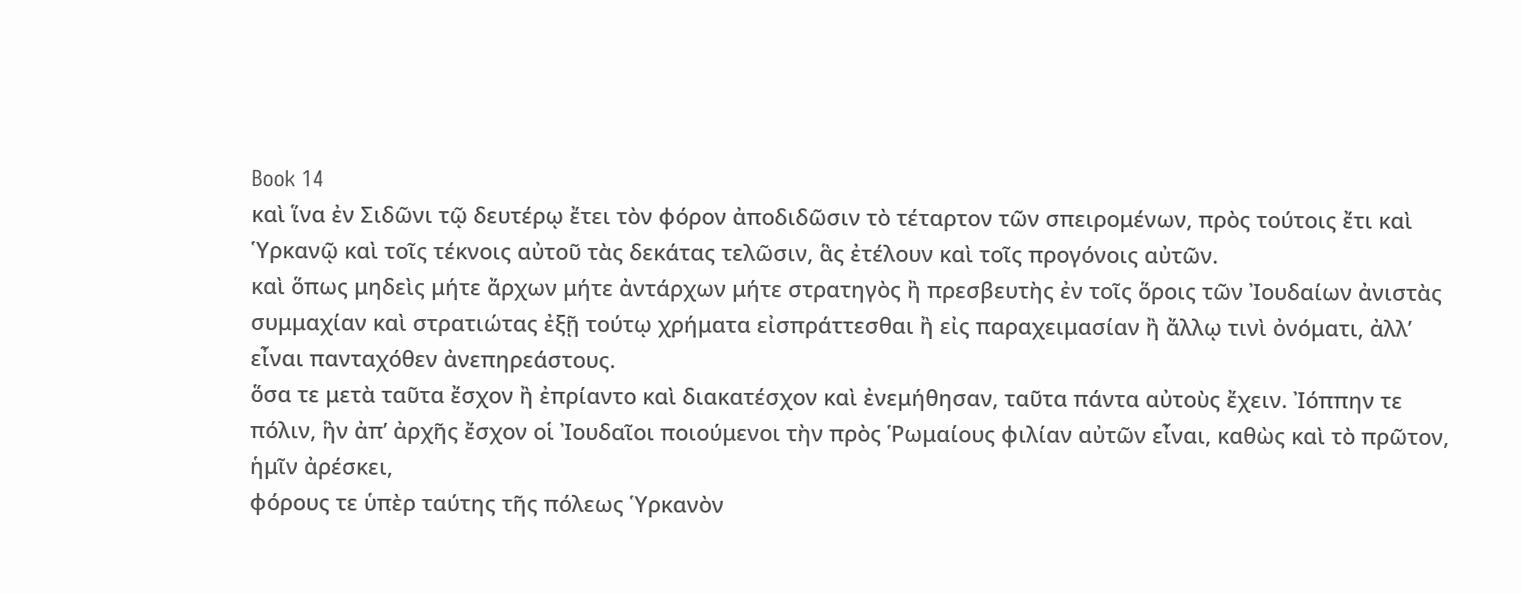Book 14
καὶ ἵνα ἐν Σιδῶνι τῷ δευτέρῳ ἔτει τὸν φόρον ἀποδιδῶσιν τὸ τέταρτον τῶν σπειρομένων, πρὸς τούτοις ἔτι καὶ Ὑρκανῷ καὶ τοῖς τέκνοις αὐτοῦ τὰς δεκάτας τελῶσιν, ἃς ἐτέλουν καὶ τοῖς προγόνοις αὐτῶν.
καὶ ὅπως μηδεὶς μήτε ἄρχων μήτε ἀντάρχων μήτε στρατηγὸς ἢ πρεσβευτὴς ἐν τοῖς ὅροις τῶν Ἰουδαίων ἀνιστὰς συμμαχίαν καὶ στρατιώτας ἐξῇ τούτῳ χρήματα εἰσπράττεσθαι ἢ εἰς παραχειμασίαν ἢ ἄλλῳ τινὶ ὀνόματι, ἀλλʼ εἶναι πανταχόθεν ἀνεπηρεάστους.
ὅσα τε μετὰ ταῦτα ἔσχον ἢ ἐπρίαντο καὶ διακατέσχον καὶ ἐνεμήθησαν, ταῦτα πάντα αὐτοὺς ἔχειν. Ἰόππην τε πόλιν, ἣν ἀπʼ ἀρχῆς ἔσχον οἱ Ἰουδαῖοι ποιούμενοι τὴν πρὸς Ῥωμαίους φιλίαν αὐτῶν εἶναι, καθὼς καὶ τὸ πρῶτον, ἡμῖν ἀρέσκει,
φόρους τε ὑπὲρ ταύτης τῆς πόλεως Ὑρκανὸν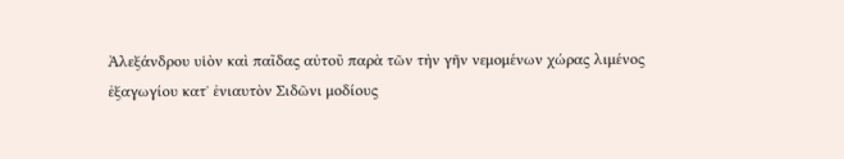Ἀλεξάνδρου υἱὸν καὶ παῖδας αὐτοῦ παρὰ τῶν τὴν γῆν νεμομένων χώρας λιμένος ἐξαγωγίου κατʼ ἐνιαυτὸν Σιδῶνι μοδίους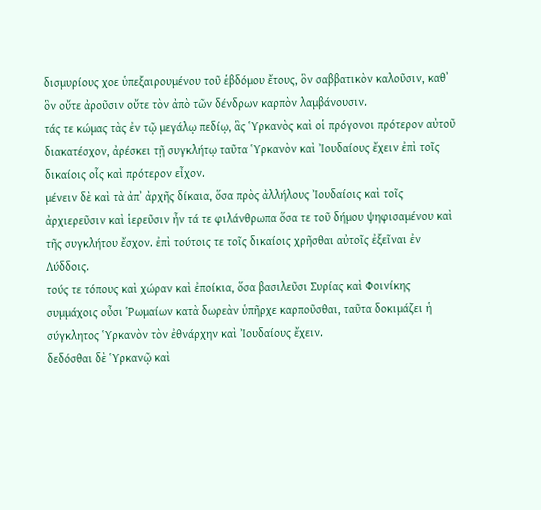δισμυρίους χοε ὑπεξαιρουμένου τοῦ ἑβδόμου ἔτους, ὃν σαββατικὸν καλοῦσιν, καθʼ ὃν οὔτε ἀροῦσιν οὔτε τὸν ἀπὸ τῶν δένδρων καρπὸν λαμβάνουσιν.
τάς τε κώμας τὰς ἐν τῷ μεγάλῳ πεδίῳ, ἃς Ὑρκανὸς καὶ οἱ πρόγονοι πρότερον αὐτοῦ διακατέσχον, ἀρέσκει τῇ συγκλήτῳ ταῦτα Ὑρκανὸν καὶ Ἰουδαίους ἔχειν ἐπὶ τοῖς δικαίοις οἷς καὶ πρότερον εἶχον.
μένειν δὲ καὶ τὰ ἀπʼ ἀρχῆς δίκαια, ὅσα πρὸς ἀλλήλους Ἰουδαίοις καὶ τοῖς ἀρχιερεῦσιν καὶ ἱερεῦσιν ἦν τά τε φιλάνθρωπα ὅσα τε τοῦ δήμου ψηφισαμένου καὶ τῆς συγκλήτου ἔσχον. ἐπὶ τούτοις τε τοῖς δικαίοις χρῆσθαι αὐτοῖς ἐξεῖναι ἐν Λύδδοις.
τούς τε τόπους καὶ χώραν καὶ ἐποίκια, ὅσα βασιλεῦσι Συρίας καὶ Φοινίκης συμμάχοις οὖσι Ῥωμαίων κατὰ δωρεὰν ὑπῆρχε καρποῦσθαι, ταῦτα δοκιμάζει ἡ σύγκλητος Ὑρκανὸν τὸν ἐθνάρχην καὶ Ἰουδαίους ἔχειν.
δεδόσθαι δὲ Ὑρκανῷ καὶ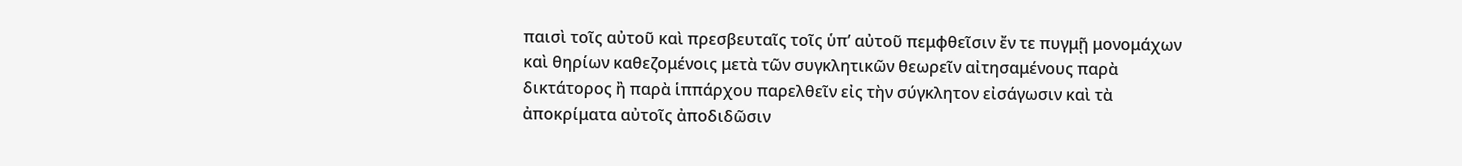παισὶ τοῖς αὐτοῦ καὶ πρεσβευταῖς τοῖς ὑπʼ αὐτοῦ πεμφθεῖσιν ἔν τε πυγμῇ μονομάχων καὶ θηρίων καθεζομένοις μετὰ τῶν συγκλητικῶν θεωρεῖν αἰτησαμένους παρὰ δικτάτορος ἢ παρὰ ἱππάρχου παρελθεῖν εἰς τὴν σύγκλητον εἰσάγωσιν καὶ τὰ ἀποκρίματα αὐτοῖς ἀποδιδῶσιν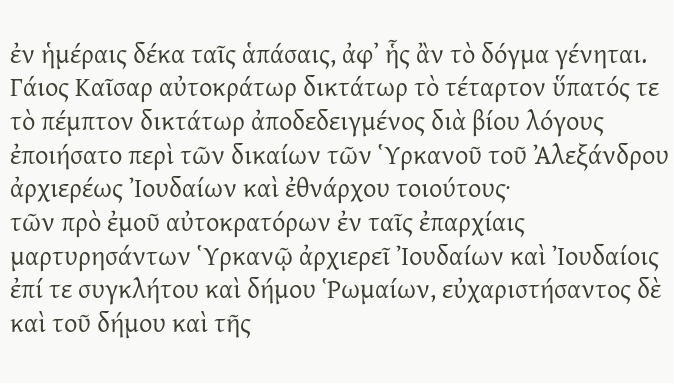ἐν ἡμέραις δέκα ταῖς ἁπάσαις, ἀφʼ ἧς ἂν τὸ δόγμα γένηται.
Γάιος Καῖσαρ αὐτοκράτωρ δικτάτωρ τὸ τέταρτον ὕπατός τε τὸ πέμπτον δικτάτωρ ἀποδεδειγμένος διὰ βίου λόγους ἐποιήσατο περὶ τῶν δικαίων τῶν Ὑρκανοῦ τοῦ Ἀλεξάνδρου ἀρχιερέως Ἰουδαίων καὶ ἐθνάρχου τοιούτους·
τῶν πρὸ ἐμοῦ αὐτοκρατόρων ἐν ταῖς ἐπαρχίαις μαρτυρησάντων Ὑρκανῷ ἀρχιερεῖ Ἰουδαίων καὶ Ἰουδαίοις ἐπί τε συγκλήτου καὶ δήμου Ῥωμαίων, εὐχαριστήσαντος δὲ καὶ τοῦ δήμου καὶ τῆς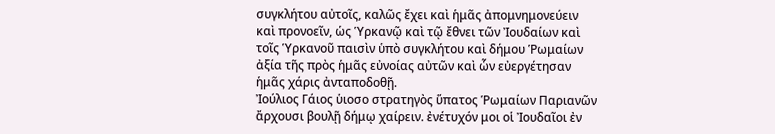συγκλήτου αὐτοῖς, καλῶς ἔχει καὶ ἡμᾶς ἀπομνημονεύειν καὶ προνοεῖν, ὡς Ὑρκανῷ καὶ τῷ ἔθνει τῶν Ἰουδαίων καὶ τοῖς Ὑρκανοῦ παισὶν ὑπὸ συγκλήτου καὶ δήμου Ῥωμαίων ἀξία τῆς πρὸς ἡμᾶς εὐνοίας αὐτῶν καὶ ὧν εὐεργέτησαν ἡμᾶς χάρις ἀνταποδοθῇ.
Ἰούλιος Γάιος ὑιοσο στρατηγὸς ὕπατος Ῥωμαίων Παριανῶν ἄρχουσι βουλῇ δήμῳ χαίρειν. ἐνέτυχόν μοι οἱ Ἰουδαῖοι ἐν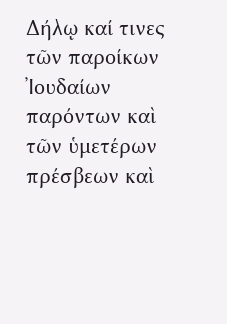Δήλῳ καί τινες τῶν παροίκων Ἰουδαίων παρόντων καὶ τῶν ὑμετέρων πρέσβεων καὶ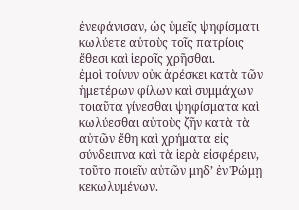ἐνεφάνισαν, ὡς ὑμεῖς ψηφίσματι κωλύετε αὐτοὺς τοῖς πατρίοις ἔθεσι καὶ ἱεροῖς χρῆσθαι.
ἐμοὶ τοίνυν οὐκ ἀρέσκει κατὰ τῶν ἡμετέρων φίλων καὶ συμμάχων τοιαῦτα γίνεσθαι ψηφίσματα καὶ κωλύεσθαι αὐτοὺς ζῆν κατὰ τὰ αὐτῶν ἔθη καὶ χρήματα εἰς σύνδειπνα καὶ τὰ ἱερὰ εἰσφέρειν, τοῦτο ποιεῖν αὐτῶν μηδʼ ἐν Ῥώμῃ κεκωλυμένων.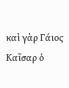καὶ γὰρ Γάιος Καῖσαρ ὁ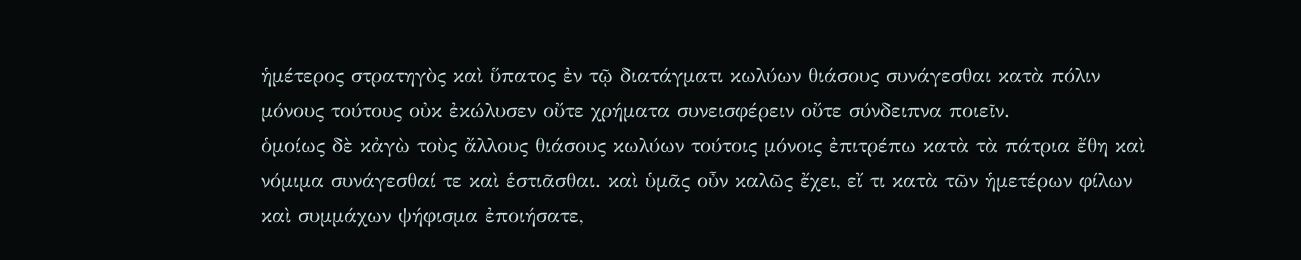ἡμέτερος στρατηγὸς καὶ ὕπατος ἐν τῷ διατάγματι κωλύων θιάσους συνάγεσθαι κατὰ πόλιν μόνους τούτους οὐκ ἐκώλυσεν οὔτε χρήματα συνεισφέρειν οὔτε σύνδειπνα ποιεῖν.
ὁμοίως δὲ κἀγὼ τοὺς ἄλλους θιάσους κωλύων τούτοις μόνοις ἐπιτρέπω κατὰ τὰ πάτρια ἔθη καὶ νόμιμα συνάγεσθαί τε καὶ ἑστιᾶσθαι. καὶ ὑμᾶς οὖν καλῶς ἔχει, εἴ τι κατὰ τῶν ἡμετέρων φίλων καὶ συμμάχων ψήφισμα ἐποιήσατε,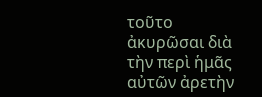τοῦτο ἀκυρῶσαι διὰ τὴν περὶ ἡμᾶς αὐτῶν ἀρετὴν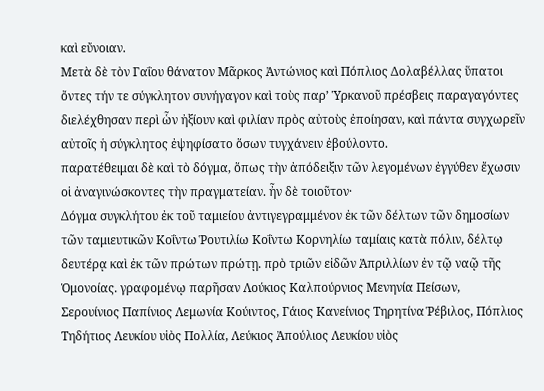καὶ εὔνοιαν.
Μετὰ δὲ τὸν Γαΐου θάνατον Μᾶρκος Ἀντώνιος καὶ Πόπλιος Δολαβέλλας ὕπατοι ὄντες τήν τε σύγκλητον συνήγαγον καὶ τοὺς παρʼ Ὑρκανοῦ πρέσβεις παραγαγόντες διελέχθησαν περὶ ὧν ἠξίουν καὶ φιλίαν πρὸς αὐτοὺς ἐποίησαν, καὶ πάντα συγχωρεῖν αὐτοῖς ἡ σύγκλητος ἐψηφίσατο ὅσων τυγχάνειν ἐβούλοντο.
παρατέθειμαι δὲ καὶ τὸ δόγμα, ὅπως τὴν ἀπόδειξιν τῶν λεγομένων ἐγγύθεν ἔχωσιν οἱ ἀναγινώσκοντες τὴν πραγματείαν. ἦν δὲ τοιοῦτον·
Δόγμα συγκλήτου ἐκ τοῦ ταμιείου ἀντιγεγραμμένον ἐκ τῶν δέλτων τῶν δημοσίων τῶν ταμιευτικῶν Κοΐντω Ῥουτιλίω Κοΐντω Κορνηλίω ταμίαις κατὰ πόλιν, δέλτῳ δευτέρᾳ καὶ ἐκ τῶν πρώτων πρώτῃ. πρὸ τριῶν εἰδῶν Ἀπριλλίων ἐν τῷ ναῷ τῆς Ὁμονοίας. γραφομένῳ παρῆσαν Λούκιος Καλπούρνιος Μενηνία Πείσων,
Σερουίνιος Παπίνιος Λεμωνία Κούιντος, Γάιος Κανείνιος Τηρητίνα Ῥέβιλος, Πόπλιος Τηδήτιος Λευκίου υἱὸς Πολλία, Λεύκιος Ἀπούλιος Λευκίου υἱὸς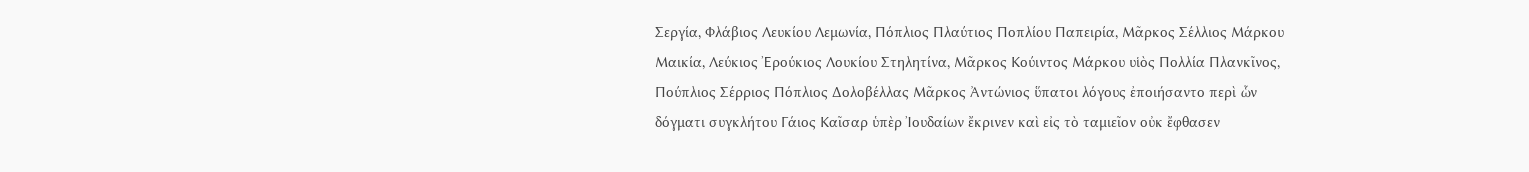Σεργία, Φλάβιος Λευκίου Λεμωνία, Πόπλιος Πλαύτιος Ποπλίου Παπειρία, Μᾶρκος Σέλλιος Μάρκου Μαικία, Λεύκιος Ἐρούκιος Λουκίου Στηλητίνα, Μᾶρκος Κούιντος Μάρκου υἱὸς Πολλία Πλανκῖνος,
Πούπλιος Σέρριος Πόπλιος Δολοβέλλας Μᾶρκος Ἀντώνιος ὕπατοι λόγους ἐποιήσαντο περὶ ὧν δόγματι συγκλήτου Γάιος Καῖσαρ ὑπὲρ Ἰουδαίων ἔκρινεν καὶ εἰς τὸ ταμιεῖον οὐκ ἔφθασεν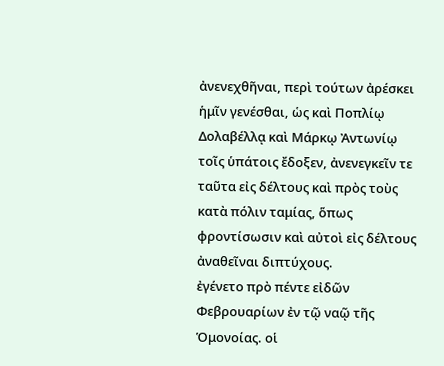ἀνενεχθῆναι, περὶ τούτων ἀρέσκει ἡμῖν γενέσθαι, ὡς καὶ Ποπλίῳ Δολαβέλλᾳ καὶ Μάρκῳ Ἀντωνίῳ τοῖς ὑπάτοις ἔδοξεν, ἀνενεγκεῖν τε ταῦτα εἰς δέλτους καὶ πρὸς τοὺς κατὰ πόλιν ταμίας, ὅπως φροντίσωσιν καὶ αὐτοὶ εἰς δέλτους ἀναθεῖναι διπτύχους.
ἐγένετο πρὸ πέντε εἰδῶν Φεβρουαρίων ἐν τῷ ναῷ τῆς Ὁμονοίας. οἱ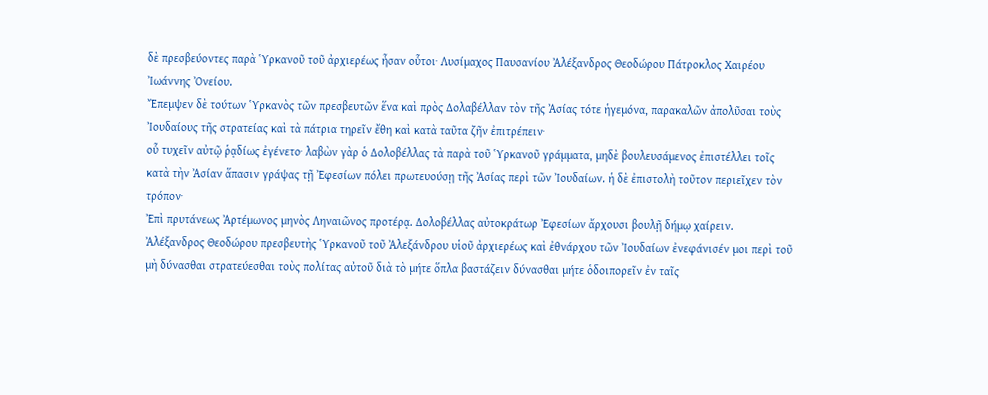δὲ πρεσβεύοντες παρὰ Ὑρκανοῦ τοῦ ἀρχιερέως ἦσαν οὗτοι· Λυσίμαχος Παυσανίου Ἀλέξανδρος Θεοδώρου Πάτροκλος Χαιρέου Ἰωάννης Ὀνείου.
Ἔπεμψεν δὲ τούτων Ὑρκανὸς τῶν πρεσβευτῶν ἕνα καὶ πρὸς Δολαβέλλαν τὸν τῆς Ἀσίας τότε ἡγεμόνα, παρακαλῶν ἀπολῦσαι τοὺς Ἰουδαίους τῆς στρατείας καὶ τὰ πάτρια τηρεῖν ἔθη καὶ κατὰ ταῦτα ζῆν ἐπιτρέπειν·
οὗ τυχεῖν αὐτῷ ῥᾳδίως ἐγένετο· λαβὼν γὰρ ὁ Δολοβέλλας τὰ παρὰ τοῦ Ὑρκανοῦ γράμματα, μηδὲ βουλευσάμενος ἐπιστέλλει τοῖς κατὰ τὴν Ἀσίαν ἅπασιν γράψας τῇ Ἐφεσίων πόλει πρωτευούσῃ τῆς Ἀσίας περὶ τῶν Ἰουδαίων. ἡ δὲ ἐπιστολὴ τοῦτον περιεῖχεν τὸν τρόπον·
Ἐπὶ πρυτάνεως Ἀρτέμωνος μηνὸς Ληναιῶνος προτέρᾳ. Δολοβέλλας αὐτοκράτωρ Ἐφεσίων ἄρχουσι βουλῇ δήμῳ χαίρειν.
Ἀλέξανδρος Θεοδώρου πρεσβευτὴς Ὑρκανοῦ τοῦ Ἀλεξάνδρου υἱοῦ ἀρχιερέως καὶ ἐθνάρχου τῶν Ἰουδαίων ἐνεφάνισέν μοι περὶ τοῦ μὴ δύνασθαι στρατεύεσθαι τοὺς πολίτας αὐτοῦ διὰ τὸ μήτε ὅπλα βαστάζειν δύνασθαι μήτε ὁδοιπορεῖν ἐν ταῖς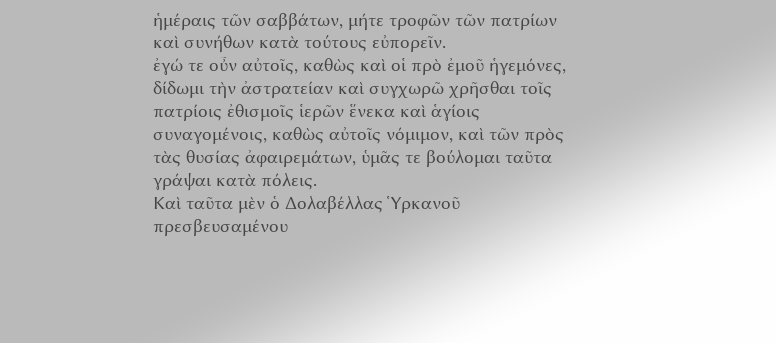ἡμέραις τῶν σαββάτων, μήτε τροφῶν τῶν πατρίων καὶ συνήθων κατὰ τούτους εὐπορεῖν.
ἐγώ τε οὖν αὐτοῖς, καθὼς καὶ οἱ πρὸ ἐμοῦ ἡγεμόνες, δίδωμι τὴν ἀστρατείαν καὶ συγχωρῶ χρῆσθαι τοῖς πατρίοις ἐθισμοῖς ἱερῶν ἕνεκα καὶ ἁγίοις συναγομένοις, καθὼς αὐτοῖς νόμιμον, καὶ τῶν πρὸς τὰς θυσίας ἀφαιρεμάτων, ὑμᾶς τε βούλομαι ταῦτα γράψαι κατὰ πόλεις.
Καὶ ταῦτα μὲν ὁ Δολαβέλλας Ὑρκανοῦ πρεσβευσαμένου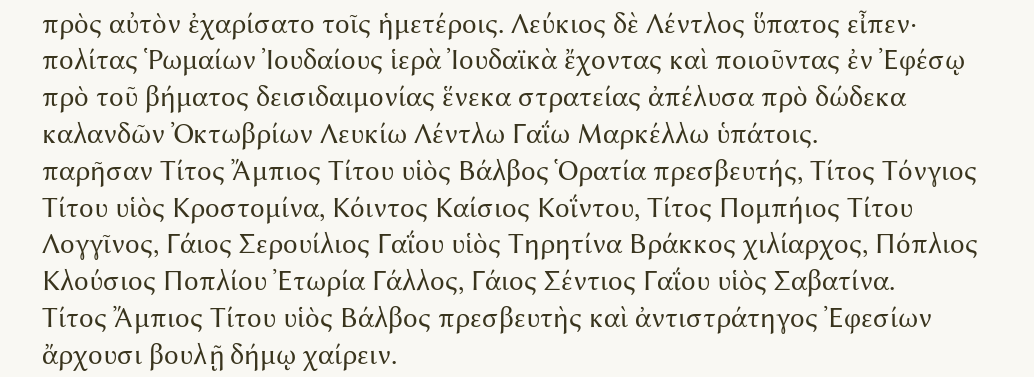πρὸς αὐτὸν ἐχαρίσατο τοῖς ἡμετέροις. Λεύκιος δὲ Λέντλος ὕπατος εἶπεν· πολίτας Ῥωμαίων Ἰουδαίους ἱερὰ Ἰουδαϊκὰ ἔχοντας καὶ ποιοῦντας ἐν Ἐφέσῳ πρὸ τοῦ βήματος δεισιδαιμονίας ἕνεκα στρατείας ἀπέλυσα πρὸ δώδεκα καλανδῶν Ὀκτωβρίων Λευκίω Λέντλω Γαΐω Μαρκέλλω ὑπάτοις.
παρῆσαν Τίτος Ἄμπιος Τίτου υἱὸς Βάλβος Ὁρατία πρεσβευτής, Τίτος Τόνγιος Τίτου υἱὸς Κροστομίνα, Κόιντος Καίσιος Κοΐντου, Τίτος Πομπήιος Τίτου Λογγῖνος, Γάιος Σερουίλιος Γαΐου υἱὸς Τηρητίνα Βράκκος χιλίαρχος, Πόπλιος Κλούσιος Ποπλίου Ἐτωρία Γάλλος, Γάιος Σέντιος Γαΐου υἱὸς Σαβατίνα.
Τίτος Ἄμπιος Τίτου υἱὸς Βάλβος πρεσβευτὴς καὶ ἀντιστράτηγος Ἐφεσίων ἄρχουσι βουλῇ δήμῳ χαίρειν.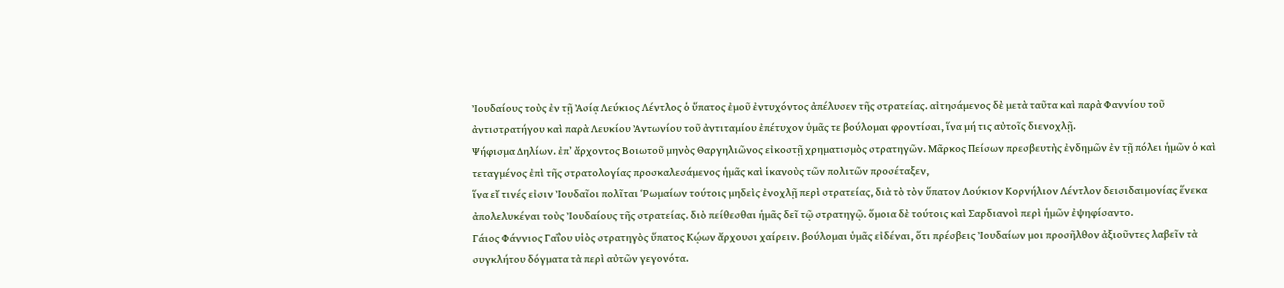Ἰουδαίους τοὺς ἐν τῇ Ἀσίᾳ Λεύκιος Λέντλος ὁ ὕπατος ἐμοῦ ἐντυχόντος ἀπέλυσεν τῆς στρατείας. αἰτησάμενος δὲ μετὰ ταῦτα καὶ παρὰ Φαννίου τοῦ ἀντιστρατήγου καὶ παρὰ Λευκίου Ἀντωνίου τοῦ ἀντιταμίου ἐπέτυχον ὑμᾶς τε βούλομαι φροντίσαι, ἵνα μή τις αὐτοῖς διενοχλῇ.
Ψήφισμα Δηλίων. ἐπʼ ἄρχοντος Βοιωτοῦ μηνὸς Θαργηλιῶνος εἰκοστῇ χρηματισμὸς στρατηγῶν. Μᾶρκος Πείσων πρεσβευτὴς ἐνδημῶν ἐν τῇ πόλει ἡμῶν ὁ καὶ τεταγμένος ἐπὶ τῆς στρατολογίας προσκαλεσάμενος ἡμᾶς καὶ ἱκανοὺς τῶν πολιτῶν προσέταξεν,
ἵνα εἴ τινές εἰσιν Ἰουδαῖοι πολῖται Ῥωμαίων τούτοις μηδεὶς ἐνοχλῇ περὶ στρατείας, διὰ τὸ τὸν ὕπατον Λούκιον Κορνήλιον Λέντλον δεισιδαιμονίας ἕνεκα ἀπολελυκέναι τοὺς Ἰουδαίους τῆς στρατείας. διὸ πείθεσθαι ἡμᾶς δεῖ τῷ στρατηγῷ. ὅμοια δὲ τούτοις καὶ Σαρδιανοὶ περὶ ἡμῶν ἐψηφίσαντο.
Γάιος Φάννιος Γαΐου υἱὸς στρατηγὸς ὕπατος Κῴων ἄρχουσι χαίρειν. βούλομαι ὑμᾶς εἰδέναι, ὅτι πρέσβεις Ἰουδαίων μοι προσῆλθον ἀξιοῦντες λαβεῖν τὰ συγκλήτου δόγματα τὰ περὶ αὐτῶν γεγονότα.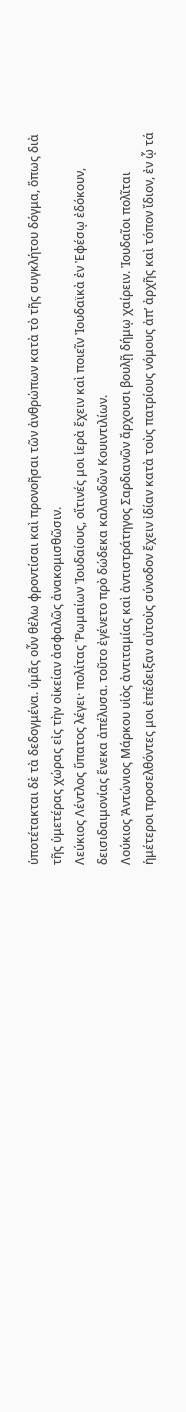ὑποτέτακται δὲ τὰ δεδογμένα. ὑμᾶς οὖν θέλω φροντίσαι καὶ προνοῆσαι τῶν ἀνθρώπων κατὰ τὸ τῆς συγκλήτου δόγμα, ὅπως διὰ τῆς ὑμετέρας χώρας εἰς τὴν οἰκείαν ἀσφαλῶς ἀνακομισθῶσιν.
Λεύκιος Λέντλος ὕπατος λέγει· πολίτας Ῥωμαίων Ἰουδαίους, οἵτινές μοι ἱερὰ ἔχειν καὶ ποιεῖν Ἰουδαϊκὰ ἐν Ἐφέσῳ ἐδόκουν, δεισιδαιμονίας ἕνεκα ἀπέλυσα. τοῦτο ἐγένετο πρὸ δώδεκα καλανδῶν Κουιντιλίων.
Λούκιος Ἀντώνιος Μάρκου υἱὸς ἀντιταμίας καὶ ἀντιστράτηγος Σαρδιανῶν ἄρχουσι βουλῇ δήμῳ χαίρειν. Ἰουδαῖοι πολῖται ἡμέτεροι προσελθόντες μοι ἐπέδειξαν αὐτοὺς σύνοδον ἔχειν ἰδίαν κατὰ τοὺς πατρίους νόμους ἀπʼ ἀρχῆς καὶ τόπον ἴδιον, ἐν ᾧ τά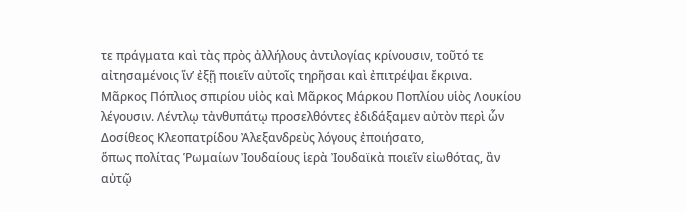τε πράγματα καὶ τὰς πρὸς ἀλλήλους ἀντιλογίας κρίνουσιν, τοῦτό τε αἰτησαμένοις ἵνʼ ἐξῇ ποιεῖν αὐτοῖς τηρῆσαι καὶ ἐπιτρέψαι ἔκρινα.
Μᾶρκος Πόπλιος σπιρίου υἱὸς καὶ Μᾶρκος Μάρκου Ποπλίου υἱὸς Λουκίου λέγουσιν. Λέντλῳ τἀνθυπάτῳ προσελθόντες ἐδιδάξαμεν αὐτὸν περὶ ὧν Δοσίθεος Κλεοπατρίδου Ἀλεξανδρεὺς λόγους ἐποιήσατο,
ὅπως πολίτας Ῥωμαίων Ἰουδαίους ἱερὰ Ἰουδαϊκὰ ποιεῖν εἰωθότας, ἂν αὐτῷ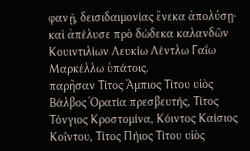φανῇ, δεισιδαιμονίας ἕνεκα ἀπολύσῃ· καὶ ἀπέλυσε πρὸ δώδεκα καλανδῶν Κουιντιλίων Λευκίω Λέντλω Γαΐω Μαρκέλλω ὑπάτοις.
παρῆσαν Τίτος Ἄμπιος Τίτου υἱὸς Βάλβος Ὁρατία πρεσβευτής, Τίτος Τόνγιος Κροστομίνα, Κόιντος Καίσιος Κοΐντου, Τίτος Πήιος Τίτου υἱὸς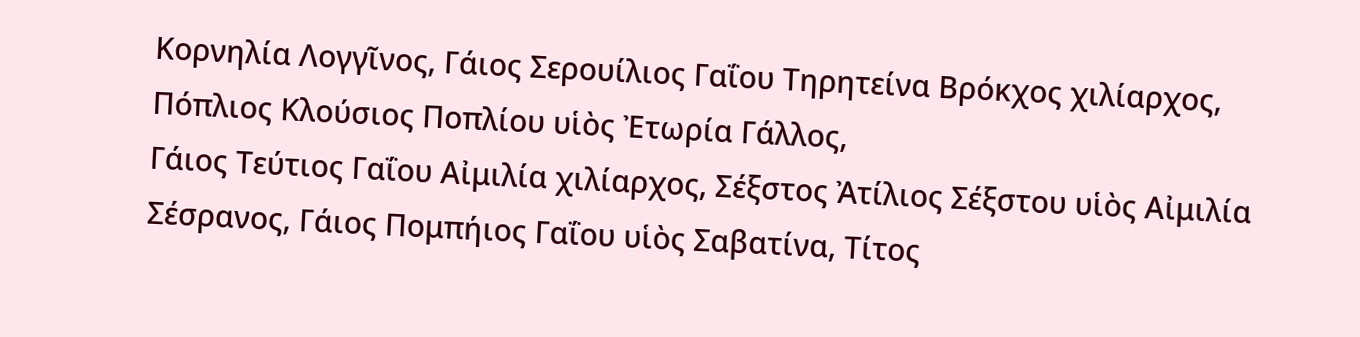Κορνηλία Λογγῖνος, Γάιος Σερουίλιος Γαΐου Τηρητείνα Βρόκχος χιλίαρχος, Πόπλιος Κλούσιος Ποπλίου υἱὸς Ἐτωρία Γάλλος,
Γάιος Τεύτιος Γαΐου Αἰμιλία χιλίαρχος, Σέξστος Ἀτίλιος Σέξστου υἱὸς Αἰμιλία Σέσρανος, Γάιος Πομπήιος Γαΐου υἱὸς Σαβατίνα, Τίτος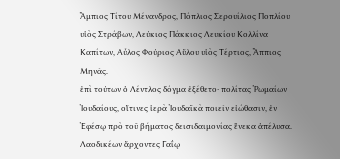Ἄμπιος Τίτου Μένανδρος, Πόπλιος Σερουίλιος Ποπλίου υἱὸς Στράβων, Λεύκιος Πάκκιος Λευκίου Κολλίνα Καπίτων, Αὖλος Φούριος Αὔλου υἱὸς Τέρτιος, Ἄππιος Μηνᾶς.
ἐπὶ τούτων ὁ Λέντλος δόγμα ἐξέθετο· πολίτας Ῥωμαίων Ἰουδαίους, οἵτινες ἱερὰ Ἰουδαϊκὰ ποιεῖν εἰώθασιν, ἐν Ἐφέσῳ πρὸ τοῦ βήματος δεισιδαιμονίας ἕνεκα ἀπέλυσα.
Λαοδικέων ἄρχοντες Γαΐῳ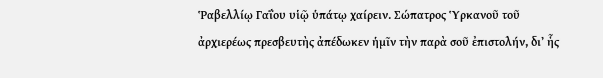Ῥαβελλίῳ Γαΐου υἱῷ ὑπάτῳ χαίρειν. Σώπατρος Ὑρκανοῦ τοῦ ἀρχιερέως πρεσβευτὴς ἀπέδωκεν ἡμῖν τὴν παρὰ σοῦ ἐπιστολήν, διʼ ἧς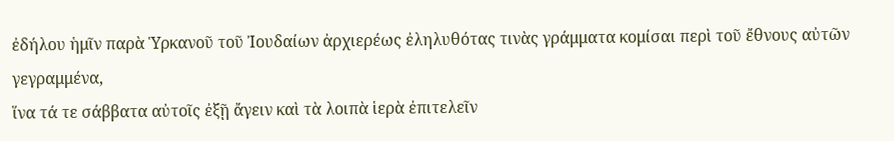ἐδήλου ἡμῖν παρὰ Ὑρκανοῦ τοῦ Ἰουδαίων ἀρχιερέως ἐληλυθότας τινὰς γράμματα κομίσαι περὶ τοῦ ἔθνους αὐτῶν γεγραμμένα,
ἵνα τά τε σάββατα αὐτοῖς ἐξῇ ἄγειν καὶ τὰ λοιπὰ ἱερὰ ἐπιτελεῖν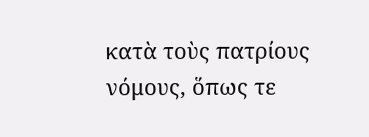κατὰ τοὺς πατρίους νόμους, ὅπως τε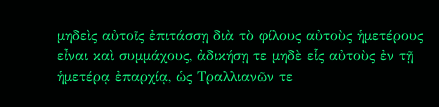μηδεὶς αὐτοῖς ἐπιτάσσῃ διὰ τὸ φίλους αὐτοὺς ἡμετέρους εἶναι καὶ συμμάχους, ἀδικήσῃ τε μηδὲ εἷς αὐτοὺς ἐν τῇ ἡμετέρᾳ ἐπαρχίᾳ, ὡς Τραλλιανῶν τε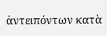ἀντειπόντων κατὰ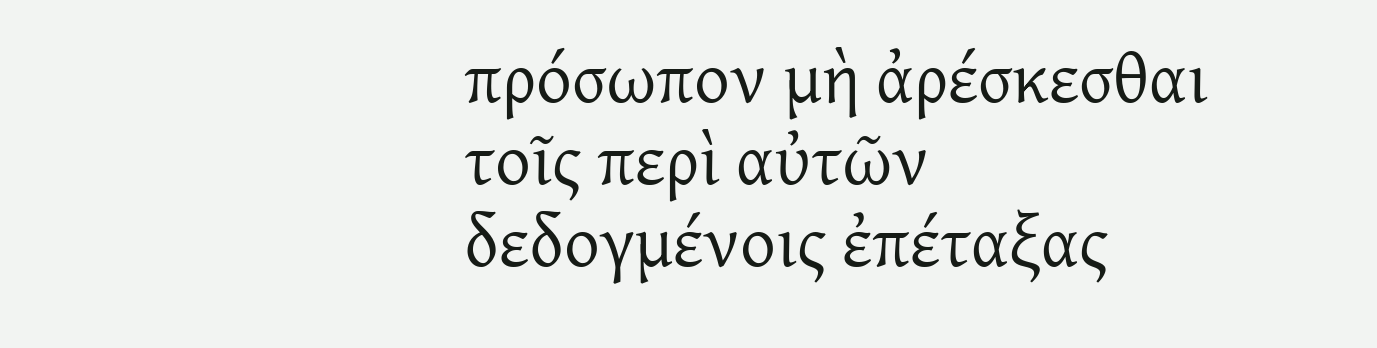πρόσωπον μὴ ἀρέσκεσθαι τοῖς περὶ αὐτῶν δεδογμένοις ἐπέταξας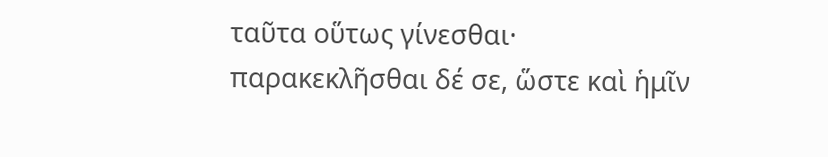ταῦτα οὕτως γίνεσθαι· παρακεκλῆσθαι δέ σε, ὥστε καὶ ἡμῖν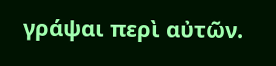γράψαι περὶ αὐτῶν.